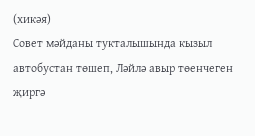(хикәя)
Совет мәйданы тукталышында кызыл автобустан төшеп, Ләйлә авыр төенчеген җиргә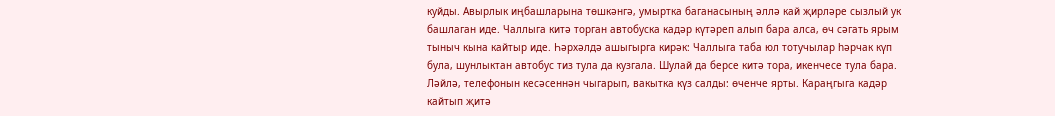куйды. Авырлык иңбашларына төшкәнгә, умыртка баганасының әллә кай җирләре сызлый ук башлаган иде. Чаллыга китә торган автобуска кадәр күтәреп алып бара алса, өч сәгать ярым тыныч кына кайтыр иде. Һәрхәлдә ашыгырга кирәк: Чаллыга таба юл тотучылар һәрчак күп була, шунлыктан автобус тиз тула да кузгала. Шулай да берсе китә тора, икенчесе тула бара. Ләйлә, телефонын кесәсеннән чыгарып, вакытка күз салды: өченче ярты. Караңгыга кадәр кайтып җитә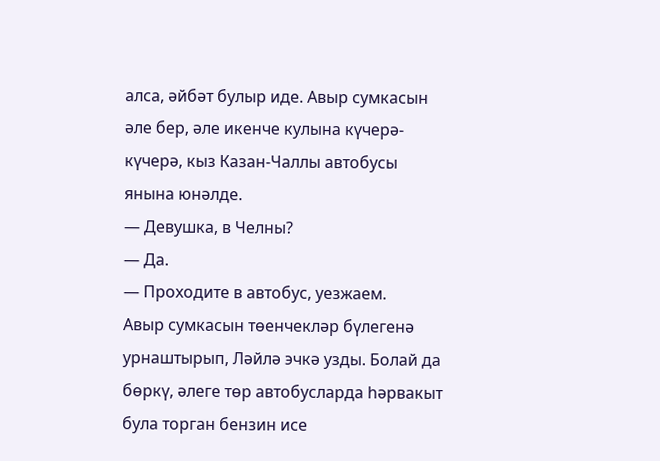алса, әйбәт булыр иде. Авыр сумкасын әле бер, әле икенче кулына күчерә-күчерә, кыз Казан-Чаллы автобусы янына юнәлде.
— Девушка, в Челны?
— Да.
— Проходите в автобус, уезжаем.
Авыр сумкасын төенчекләр бүлегенә урнаштырып, Ләйлә эчкә узды. Болай да бөркү, әлеге төр автобусларда һәрвакыт була торган бензин исе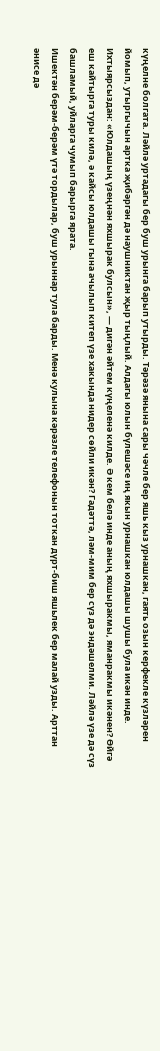күңелне болгата. Ләйлә уртадагы бер буш урынга барып утырды. Тәрәзә янына сары чәчле бер яшь кыз урнашкан, гаять озын керфекле күзләрен йомып, утыргычын артка җибәргән дә наушниктан җыр тыңлый. Алдагы юлын бүлешәсе иң якын урнашкан юлдашы шушы була икән инде. Ихтыярсыздан: «Юлдашың үзеңнән яхшырак булсын», — дигән әйтем күңеленә килде. Ә кем белә инде аның яхшыракмы, яманракмы икәнен? Өйгә еш кайтырга туры килә, ә кайсы юлдашы гына ачылып китеп үзе хакында нидер сөйли икән? Гадәттә, ләм-мим бер сүз дә эндәшелми. Ләйлә үзе дә сүз башламый, уйларга чумып барырга ярата.
Ишектән берәм-берәм үтә тордылар, буш урыннар тула барды. Менә кулына кәрәзле телефонын тоткан дүрт-биш яшьлек бер малай узды. Арттан әнисе дә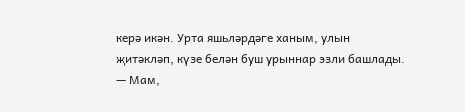керә икән. Урта яшьләрдәге ханым, улын җитәкләп, күзе белән буш урыннар эзли башлады.
— Мам,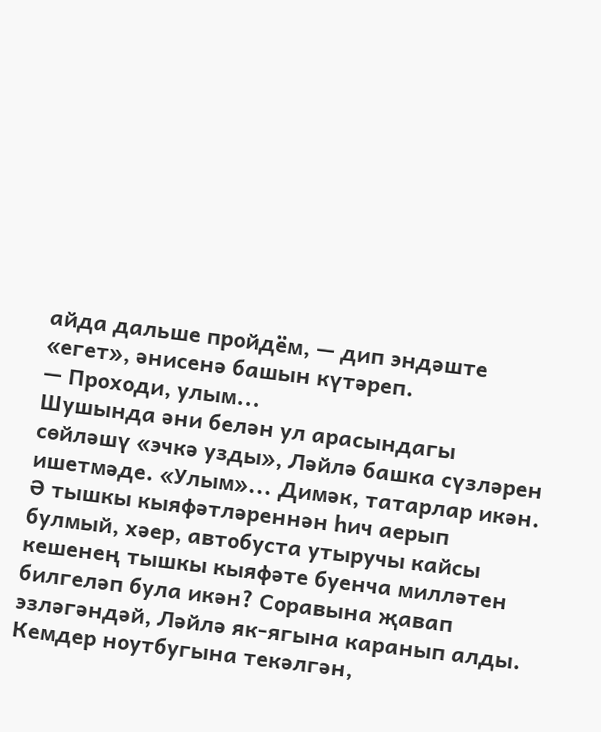айда дальше пройдём, — дип эндәште «егет», әнисенә башын күтәреп.
— Проходи, улым...
Шушында әни белән ул арасындагы сөйләшү «эчкә узды», Ләйлә башка сүзләрен ишетмәде. «Улым»... Димәк, татарлар икән. Ә тышкы кыяфәтләреннән һич аерып булмый, хәер, автобуста утыручы кайсы кешенең тышкы кыяфәте буенча милләтен билгеләп була икән? Соравына җавап эзләгәндәй, Ләйлә як-ягына каранып алды. Кемдер ноутбугына текәлгән,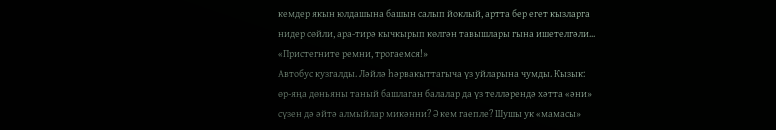кемдер якын юлдашына башын салып йоклый, артта бер егет кызларга нидер сөйли, ара-тирә кычкырып көлгән тавышлары гына ишетелгәли... «Пристегните ремни, трогаемся!»
Автобус кузгалды. Ләйлә һәрвакыттагыча үз уйларына чумды. Кызык: өр-яңа дөньяны таный башлаган балалар да үз телләрендә хәтта «әни» сүзен дә әйтә алмыйлар микәнни? Ә кем гаепле? Шушы ук «мамасы»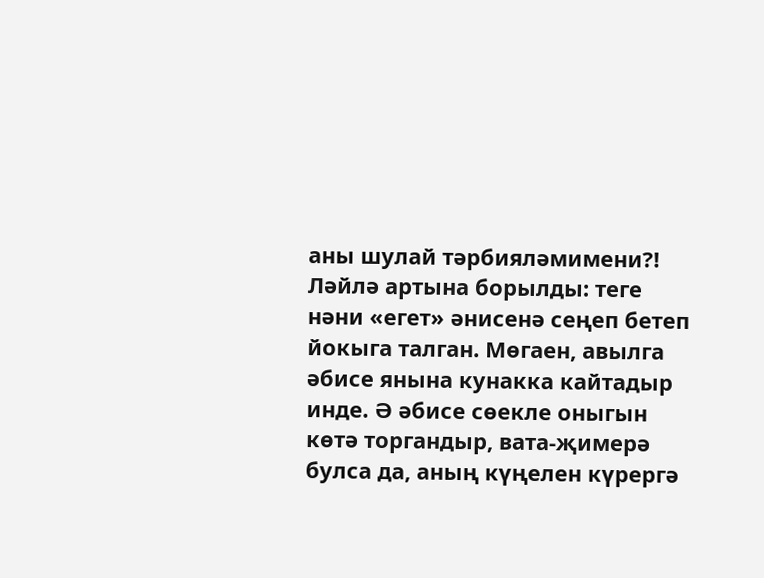аны шулай тәрбияләмимени?! Ләйлә артына борылды: теге нәни «егет» әнисенә сеңеп бетеп йокыга талган. Мөгаен, авылга әбисе янына кунакка кайтадыр инде. Ә әбисе сөекле оныгын көтә торгандыр, вата-җимерә булса да, аның күңелен күрергә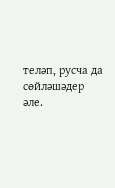теләп, русча да сөйләшәдер әле.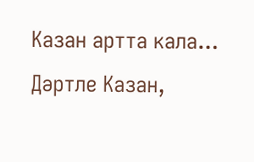Казан артта кала... Дәртле Казан,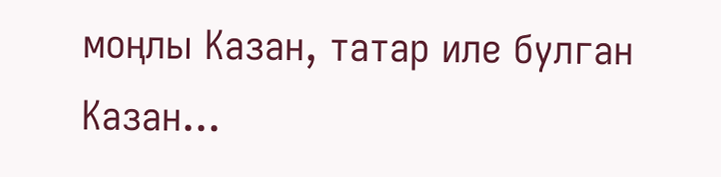моңлы Казан, татар иле булган Казан...